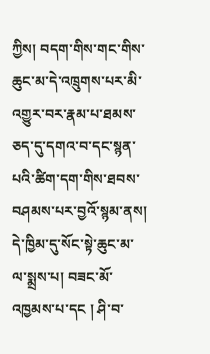ཀྱིས། བདག་གིས་གང་གིས་ཆུང་མ་དེ་འཁྲུགས་པར་མི་འགྱུར་བར་རྣམ་པ་ཐམས་ཅད་དུ་དགའ་བ་དང་སྙན་པའི་ཚིག་དག་གིས་ཐབས་བཤམས་པར་བྱའོ་སྙམ་ནས། དེ་ཁྱིམ་དུ་སོང་སྟེ་ཆུང་མ་ལ་སྨྲས་པ། བཟང་མོ་འཁྱམས་པ་དང ། ཤི་བ་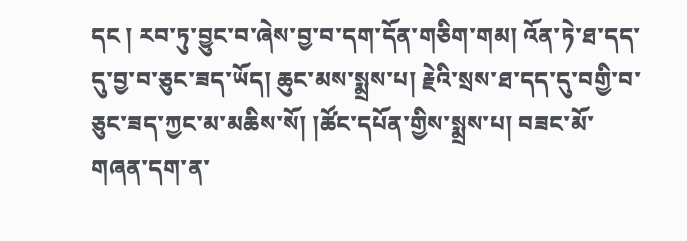དང ། རབ་ཏུ་བྱུང་བ་ཞེས་བྱ་བ་དག་དོན་གཅིག་གམ། འོན་ཏེ་ཐ་དད་དུ་བྱ་བ་ཅུང་ཟད་ཡོད། ཆུང་མས་སྨྲས་པ། རྗེའི་སྲས་ཐ་དད་དུ་བགྱི་བ་ཅུང་ཟད་ཀྱང་མ་མཆིས་སོ། །ཚོང་དཔོན་གྱིས་སྨྲས་པ། བཟང་མོ་གཞན་དག་ན་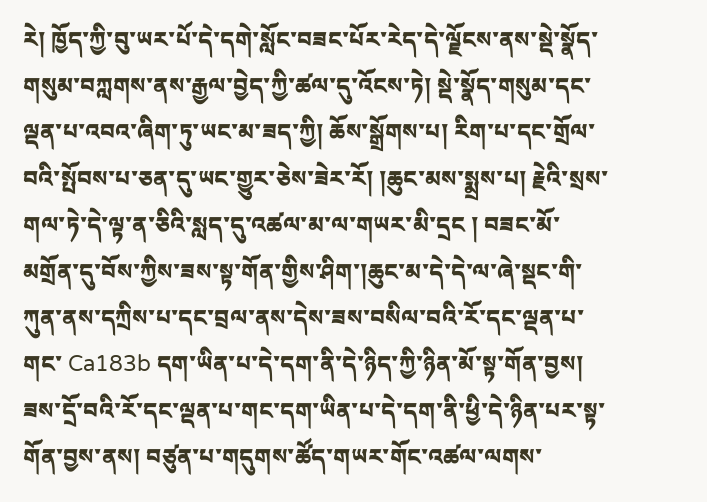རེ། ཁྱོད་ཀྱི་བུ་ཡར་པོ་དེ་དགེ་སློང་བཟང་པོར་རེད་དེ་ལྗོངས་ནས་སྡེ་སྣོད་གསུམ་བཀླགས་ནས་རྒྱལ་བྱེད་ཀྱི་ཚལ་དུ་འོངས་ཏེ། སྡེ་སྣོད་གསུམ་དང་ལྡན་པ་འབའ་ཞིག་ཏུ་ཡང་མ་ཟད་ཀྱི། ཆོས་སྒྲོགས་པ། རིག་པ་དང་གྲོལ་བའི་སྤོབས་པ་ཅན་དུ་ཡང་གྱུར་ཅེས་ཟེར་རོ། །ཆུང་མས་སྨྲས་པ། རྗེའི་སྲས་གལ་ཏེ་དེ་ལྟ་ན་ཅིའི་སླད་དུ་འཚལ་མ་ལ་གཡར་མི་དྲང ། བཟང་མོ་མགྲོན་དུ་བོས་ཀྱིས་ཟས་སྟ་གོན་གྱིས་ཤིག་།ཆུང་མ་དེ་དེ་ལ་ཞེ་སྡང་གི་ཀུན་ནས་དཀྲིས་པ་དང་བྲལ་ནས་དེས་ཟས་བསིལ་བའི་རོ་དང་ལྡན་པ་གང་ Ca183b དག་ཡིན་པ་དེ་དག་ནི་དེ་ཉིད་ཀྱི་ཉིན་མོ་སྟ་གོན་བྱས། ཟས་དྲོ་བའི་རོ་དང་ལྡན་པ་གང་དག་ཡིན་པ་དེ་དག་ནི་ཕྱི་དེ་ཉིན་པར་སྟ་གོན་བྱས་ནས། བཙུན་པ་གདུགས་ཚོད་གཡར་གོང་འཚལ་ལགས་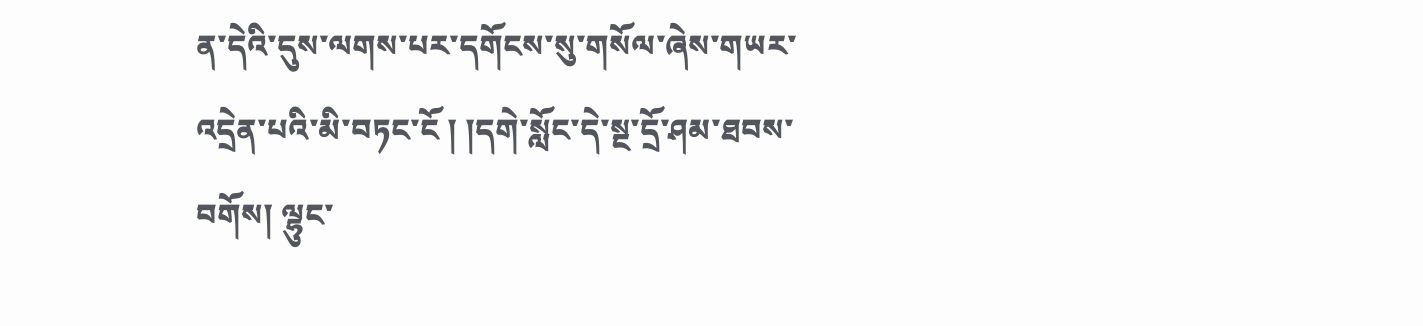ན་དེའི་དུས་ལགས་པར་དགོངས་སུ་གསོལ་ཞེས་གཡར་འདྲེན་པའི་མི་བཏང་ངོ ། །དགེ་སློང་དེ་སྔ་དྲོ་ཤམ་ཐབས་བགོས། ལྷུང་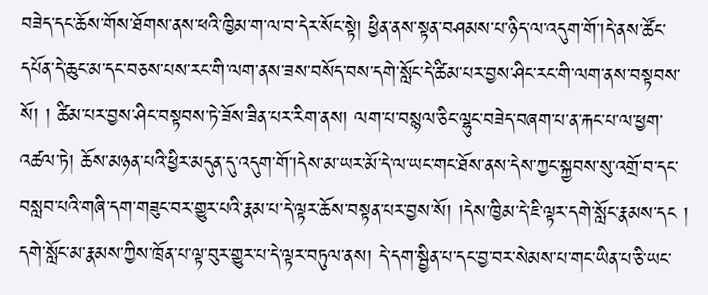བཟེད་དང་ཆོས་གོས་ཐོགས་ནས་ཕའི་ཁྱིམ་ག་ལ་བ་དེར་སོང་སྟེ། ཕྱིན་ནས་སྟན་བཤམས་པ་ཉིད་ལ་འདུག་གོ་།དེ་ནས་ཚོང་དཔོན་དེ་ཆུང་མ་དང་བཅས་པས་རང་གི་ལག་ནས་ཟས་བསོད་བས་དགེ་སློང་དེ་ཚིམ་པར་བྱས་ཤིང་རང་གི་ལག་ནས་བསྟབས་སོ། ། ཚིམ་པར་བྱས་ཤིང་བསྟབས་ཏེ་ཟོས་ཟིན་པར་རིག་ནས། ལག་པ་བསྙལ་ཅིང་ལྷུང་བཟེད་བཞག་པ་ན་རྐང་པ་ལ་ཕྱག་འཚལ་ཏེ། ཆོས་མཉན་པའི་ཕྱིར་མདུན་དུ་འདུག་གོ་།དེས་མ་ཡར་མོ་དེ་ལ་ཡང་གང་ཐོས་ནས་དེས་ཀྱང་སྐྱབས་སུ་འགྲོ་བ་དང་བསླབ་པའི་གཞི་དག་གཟུང་བར་གྱུར་པའི་རྣམ་པ་དེ་ལྟར་ཆོས་བསྟན་པར་བྱས་སོ། །དེས་ཁྱིམ་དེ་ཇི་ལྟར་དགེ་སློང་རྣམས་དང ། དགེ་སློང་མ་རྣམས་ཀྱིས་ཁྲོན་པ་ལྟ་བུར་གྱུར་པ་དེ་ལྟར་བཏུལ་ནས། དེ་དག་སྦྱིན་པ་དང་བྱ་བར་སེམས་པ་གང་ཡིན་པ་ཅི་ཡང་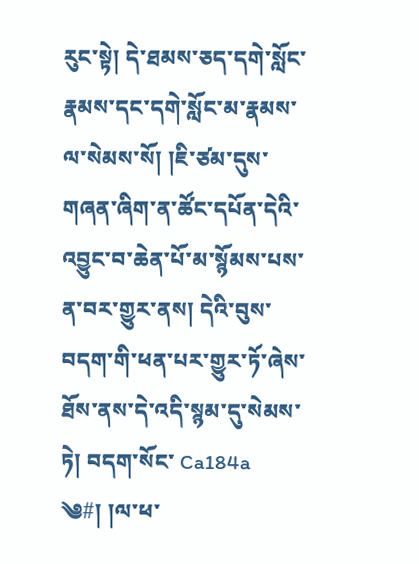རུང་སྟེ། དེ་ཐམས་ཅད་དགེ་སློང་རྣམས་དང་དགེ་སློང་མ་རྣམས་ལ་སེམས་སོ། །ཇི་ཙམ་དུས་གཞན་ཞིག་ན་ཚོང་དཔོན་དེའི་འབྱུང་བ་ཆེན་པོ་མ་སྙོམས་པས་ན་བར་གྱུར་ནས། དེའི་བུས་བདག་གི་ཕན་པར་གྱུར་ཏོ་ཞེས་ཐོས་ནས་དེ་འདི་སྙམ་དུ་སེམས་ཏེ། བདག་སོང་ Ca184a ༄#། །ལ་ཕ་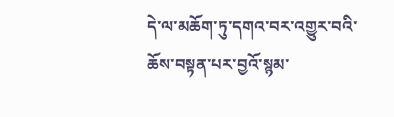དེ་ལ་མཆོག་ཏུ་དགའ་བར་འགྱུར་བའི་ཆོས་བསྟན་པར་བྱའོ་སྙམ་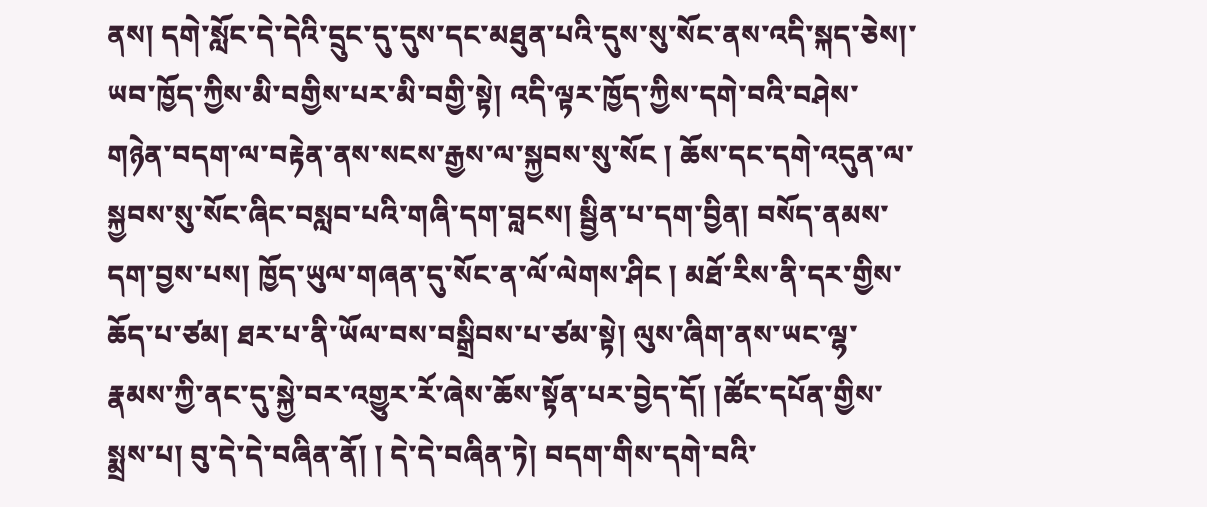ནས། དགེ་སློང་དེ་དེའི་དྲུང་དུ་དུས་དང་མཐུན་པའི་དུས་སུ་སོང་ནས་འདི་སྐད་ཅེས།་ཡབ་ཁྱོད་ཀྱིས་མི་བགྱིས་པར་མི་བགྱི་སྟེ། འདི་ལྟར་ཁྱོད་ཀྱིས་དགེ་བའི་བཤེས་གཉེན་བདག་ལ་བརྟེན་ནས་སངས་རྒྱས་ལ་སྐྱབས་སུ་སོང ། ཆོས་དང་དགེ་འདུན་ལ་སྐྱབས་སུ་སོང་ཞིང་བསླབ་པའི་གཞི་དག་བླངས། སྦྱིན་པ་དག་བྱིན། བསོད་ནམས་དག་བྱས་པས། ཁྱོད་ཡུལ་གཞན་དུ་སོང་ན་ལོ་ལེགས་ཤིང ། མཐོ་རིས་ནི་དར་གྱིས་ཆོད་པ་ཙམ། ཐར་པ་ནི་ཡོལ་བས་བསྒྲིབས་པ་ཙམ་སྟེ། ལུས་ཞིག་ནས་ཡང་ལྷ་རྣམས་ཀྱི་ནང་དུ་སྐྱེ་བར་འགྱུར་རོ་ཞེས་ཆོས་སྟོན་པར་བྱེད་དོ། །ཚོང་དཔོན་གྱིས་སྨྲས་པ། བུ་དེ་དེ་བཞིན་ནོ། ། དེ་དེ་བཞིན་ཏེ། བདག་གིས་དགེ་བའི་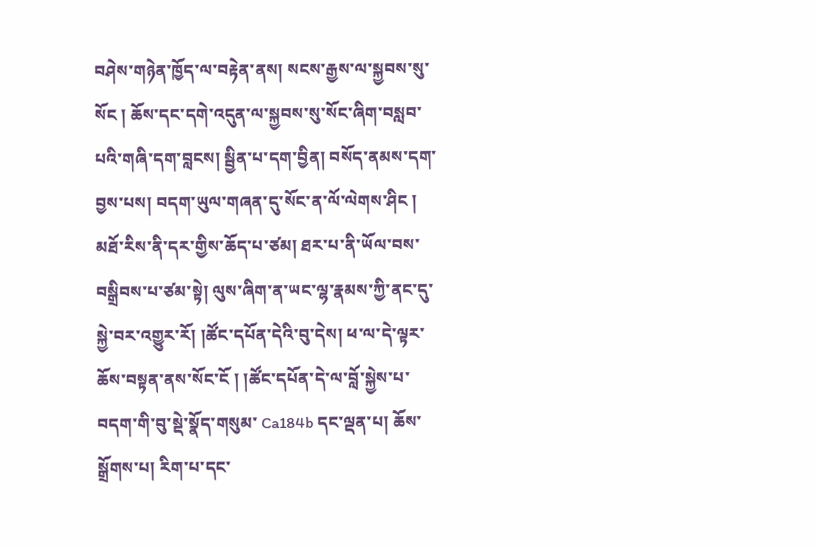བཤེས་གཉེན་ཁྱོད་ལ་བརྟེན་ནས། སངས་རྒྱས་ལ་སྐྱབས་སུ་སོང ། ཆོས་དང་དགེ་འདུན་ལ་སྐྱབས་སུ་སོང་ཞིག་བསླབ་པའི་གཞི་དག་བླངས། སྦྱིན་པ་དག་བྱིན། བསོད་ནམས་དག་བྱས་པས། བདག་ཡུལ་གཞན་དུ་སོང་ན་ལོ་ལེགས་ཤིང ། མཐོ་རིས་ནི་དར་གྱིས་ཆོད་པ་ཙམ། ཐར་པ་ནི་ཡོལ་བས་བསྒྲིབས་པ་ཙམ་སྟེ། ལུས་ཞིག་ན་ཡང་ལྷ་རྣམས་ཀྱི་ནང་དུ་སྐྱེ་བར་འགྱུར་རོ། །ཚོང་དཔོན་དེའི་བུ་དེས། ཕ་ལ་དེ་ལྟར་ཆོས་བསྟན་ནས་སོང་ངོ ། །ཚོང་དཔོན་དེ་ལ་བློ་སྐྱེས་པ་བདག་གི་བུ་སྡེ་སྣོད་གསུམ་ Ca184b དང་ལྡན་པ། ཆོས་སྒྲོགས་པ། རིག་པ་དང་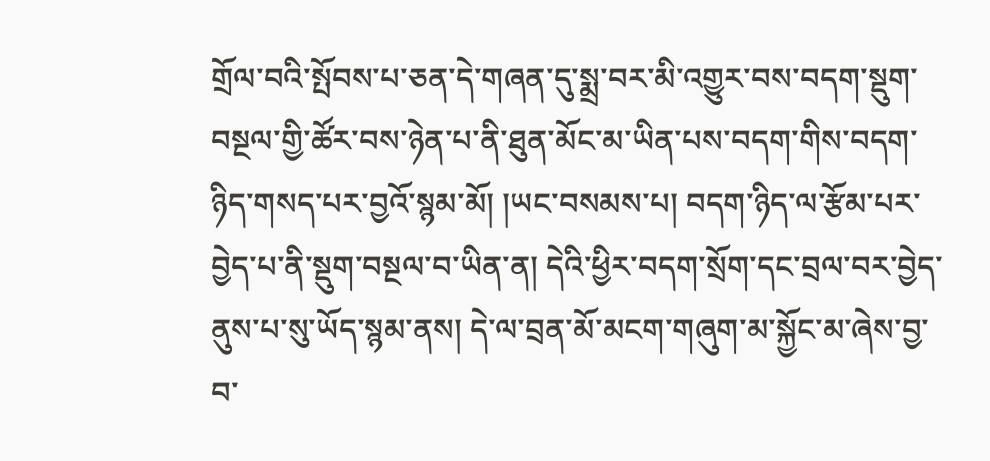གྲོལ་བའི་སྤོབས་པ་ཅན་དེ་གཞན་དུ་སྨྲ་བར་མི་འགྱུར་བས་བདག་སྡུག་བསྔལ་གྱི་ཚོར་བས་ཉེན་པ་ནི་ཐུན་མོང་མ་ཡིན་པས་བདག་གིས་བདག་ཉིད་གསད་པར་བྱའོ་སྙམ་མོ། །ཡང་བསམས་པ། བདག་ཉིད་ལ་རྩོམ་པར་བྱེད་པ་ནི་སྡུག་བསྔལ་བ་ཡིན་ན། དེའི་ཕྱིར་བདག་སྲོག་དང་བྲལ་བར་བྱེད་ནུས་པ་སུ་ཡོད་སྙམ་ནས། དེ་ལ་བྲན་མོ་མངག་གཞུག་མ་སྐྱོང་མ་ཞེས་བྱ་བ་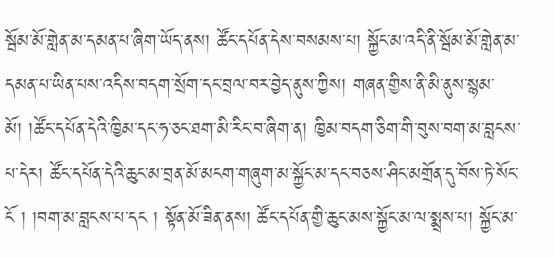སྦོམ་མོ་གླེན་མ་དམན་པ་ཞིག་ཡོད་ནས། ཚོང་དཔོན་དེས་བསམས་པ། སྐྱོང་མ་འདི་ནི་སྦོམ་མོ་གླེན་མ་དམན་པ་ཡིན་པས་འདིས་བདག་སྲོག་དང་བྲལ་བར་བྱེད་ནུས་ཀྱིས། གཞན་གྱིས་ནི་མི་ནུས་སྙམ་མོ། །ཚོང་དཔོན་དེའི་ཁྱིམ་དང་ཧ་ཅང་ཐག་མི་རིང་བ་ཞིག་ན། ཁྱིམ་བདག་ཅིག་གི་བུས་བག་མ་བླངས་པ་དེར། ཚོང་དཔོན་དེའི་ཆུང་མ་བྲན་མོ་མངག་གཞུག་མ་སྐྱོང་མ་དང་བཅས་ཤིང་མགྲོན་དུ་བོས་ཏེ་སོང་ངོ ། །བག་མ་བླངས་པ་དང ། སྟོན་མོ་ཟིན་ནས། ཚོང་དཔོན་གྱི་ཆུང་མས་སྐྱོང་མ་ལ་སྨྲས་པ། སྐྱོང་མ་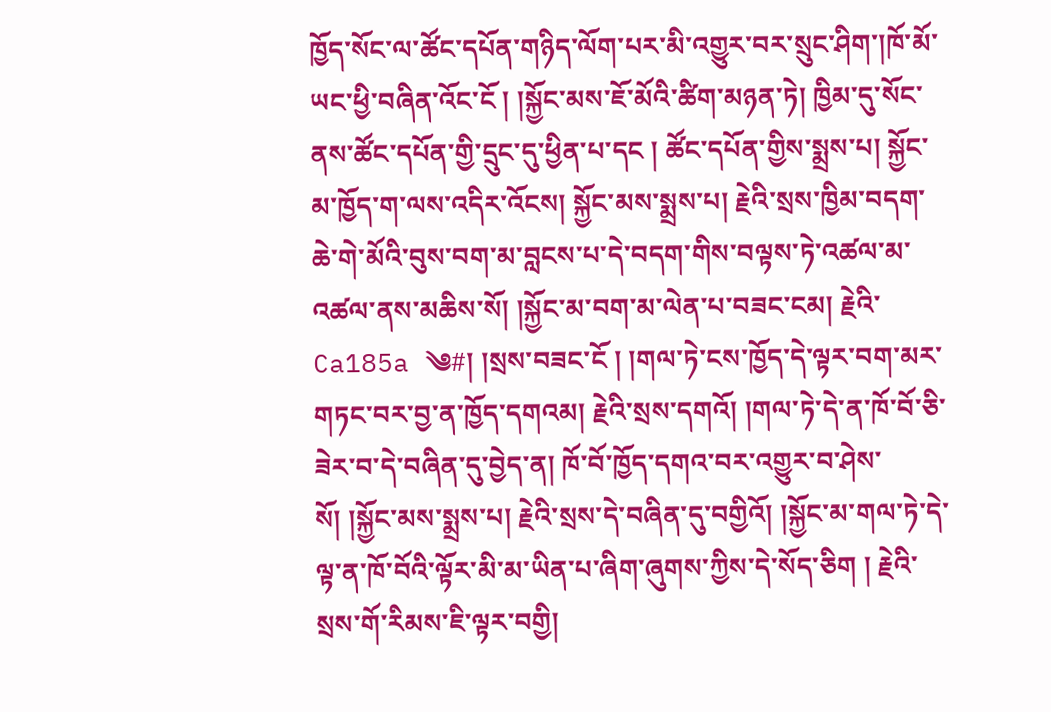ཁྱོད་སོང་ལ་ཚོང་དཔོན་གཉིད་ལོག་པར་མི་འགྱུར་བར་སྲུང་ཤིག་།ཁོ་མོ་ཡང་ཕྱི་བཞིན་འོང་ངོ ། །སྐྱོང་མས་ཇོ་མོའི་ཚིག་མཉན་ཏེ། ཁྱིམ་དུ་སོང་ནས་ཚོང་དཔོན་གྱི་དྲུང་དུ་ཕྱིན་པ་དང ། ཚོང་དཔོན་གྱིས་སྨྲས་པ། སྐྱོང་མ་ཁྱོད་ག་ལས་འདིར་འོངས། སྐྱོང་མས་སྨྲས་པ། རྗེའི་སྲས་ཁྱིམ་བདག་ཆེ་གེ་མོའི་བུས་བག་མ་བླངས་པ་དེ་བདག་གིས་བལྟས་ཏེ་འཚལ་མ་འཚལ་ནས་མཆིས་སོ། །སྐྱོང་མ་བག་མ་ལེན་པ་བཟང་ངམ། རྗེའི་ Ca185a ༄#། །སྲས་བཟང་ངོ ། །གལ་ཏེ་ངས་ཁྱོད་དེ་ལྟར་བག་མར་གཏང་བར་བྱ་ན་ཁྱོད་དགའམ། རྗེའི་སྲས་དགའོ། །གལ་ཏེ་དེ་ན་ཁོ་བོ་ཅི་ཟེར་བ་དེ་བཞིན་དུ་བྱེད་ན། ཁོ་བོ་ཁྱོད་དགའ་བར་འགྱུར་བ་ཤེས་སོ། །སྐྱོང་མས་སྨྲས་པ། རྗེའི་སྲས་དེ་བཞིན་དུ་བགྱིའོ། །སྐྱོང་མ་གལ་ཏེ་དེ་ལྟ་ན་ཁོ་བོའི་ལྟོར་མི་མ་ཡིན་པ་ཞིག་ཞུགས་ཀྱིས་དེ་སོད་ཅིག ། རྗེའི་སྲས་གོ་རིམས་ཇི་ལྟར་བགྱི།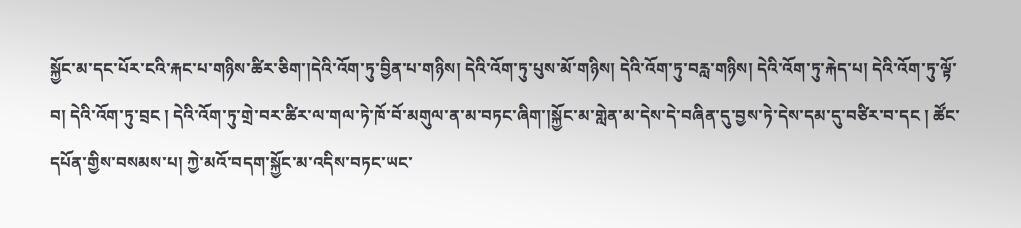སྐྱོང་མ་དང་པོར་ངའི་རྐང་པ་གཉིས་ཚིར་ཅིག་།དེའི་འོག་ཏུ་བྱིན་པ་གཉིས། དེའི་འོག་ཏུ་པུས་མོ་གཉིས། དེའི་འོག་ཏུ་བརླ་གཉིས། དེའི་འོག་ཏུ་རྐེད་པ། དེའི་འོག་ཏུ་ལྟོ་བ། དེའི་འོག་ཏུ་བྲང ། དེའི་འོག་ཏུ་གྲེ་བར་ཚིར་ལ་གལ་ཏེ་ཁོ་བོ་མགུལ་ན་མ་བཏང་ཞིག་།སྐྱོང་མ་གླེན་མ་དེས་དེ་བཞིན་དུ་བྱས་ཏེ་དེས་དམ་དུ་བཙིར་བ་དང ། ཚོང་དཔོན་གྱིས་བསམས་པ། ཀྱེ་མའོ་བདག་སྐྱོང་མ་འདིས་བཏང་ཡང་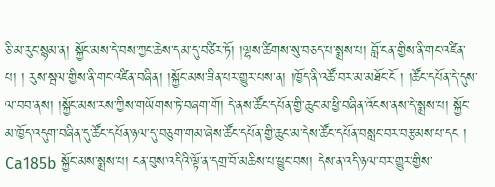ཅི་མ་རུང་སྙམ་ན། སྐྱོང་མས་དེ་བས་ཀྱང་ཆེས་དམ་དུ་བཙིར་ཏོ། །ལྷས་ཚིགས་སུ་བཅད་པ་སྨྲས་པ། བློ་ངན་གྱིས་ནི་གང་འཛིན་པ། ། རུས་སྦལ་གྱིས་ནི་གང་འཛིན་བཞིན། །སྐྱོང་མས་ཟིན་པར་གྱུར་པས་ན། །ཁྱོད་ནི་འཚོ་བར་མ་མཐོང་ངོ ། །ཚོང་དཔོན་དེ་དུས་ལ་བབ་ནས། །སྐྱོང་མས་རས་ཀྱིས་གཡོགས་ཏེ་བཞག་གོ། དེ་ནས་ཚོང་དཔོན་གྱི་ཆུང་མ་ཕྱི་བཞིན་འོངས་ནས་དེ་སྨྲས་པ། སྐྱོང་མ་ཁྱོད་འདུག་བཞིན་དུ་ཚོང་དཔོན་ཉལ་དུ་བཅུག་གམ་ཞེས་ཚོང་དཔོན་གྱི་ཆུང་མ་དེས་ཚོང་དཔོན་བསླང་བར་བརྩམས་པ་དང ། Ca185b སྐྱོང་མས་སྨྲས་པ། ངན་བུས་འདིའི་ལྟོ་ན་དགྲ་བོ་མཆིས་པ་ཕྱུང་བས། དེས་ན་འདི་ཉལ་བར་གྱུར་གྱིས་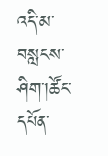འདི་མ་བསླངས་ཤིག་།ཚོང་དཔོན་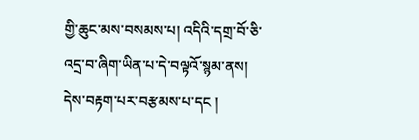གྱི་ཆུང་མས་བསམས་པ། འདིའི་དགྲ་བོ་ཅི་འདྲ་བ་ཞིག་ཡིན་པ་དེ་བལྟའོ་སྙམ་ནས། དེས་བརྟག་པར་བརྩམས་པ་དང །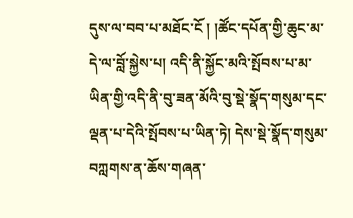དུས་ལ་བབ་པ་མཐོང་ངོ ། །ཚོང་དཔོན་གྱི་ཆུང་མ་དེ་ལ་བློ་སྐྱེས་པ། འདི་ནི་སྐྱོང་མའི་སྤོབས་པ་མ་ཡིན་གྱི་འདི་ནི་བུ་ཟན་མོའི་བུ་སྡེ་སྣོད་གསུམ་དང་ལྡན་པ་དེའི་སྤོབས་པ་ཡིན་ཏེ། དེས་སྡེ་སྣོད་གསུམ་བཀླགས་ན་ཆོས་གཞན་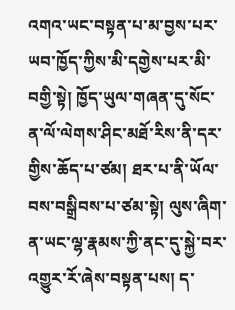འགའ་ཡང་བསྟན་པ་མ་བྱས་པར་ཡབ་ཁྱོད་ཀྱིས་མི་དགྱེས་པར་མི་བགྱི་སྟེ། ཁྱོད་ཡུལ་གཞན་དུ་སོང་ན་ལོ་ལེགས་ཤིང་མཐོ་རིས་ནི་དར་གྱིས་ཆོད་པ་ཙམ། ཐར་པ་ནི་ཡོལ་བས་བསྒྲིབས་པ་ཙམ་སྟེ། ལུས་ཞིག་ན་ཡང་ལྷ་རྣམས་ཀྱི་ནང་དུ་སྐྱེ་བར་འགྱུར་རོ་ཞེས་བསྟན་པས། ད་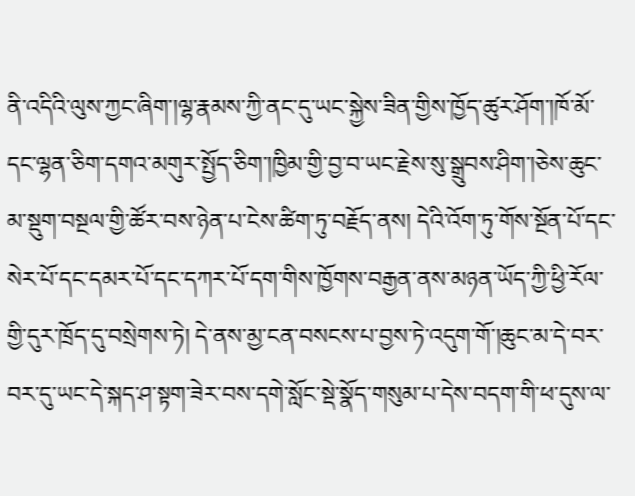ནི་འདིའི་ལུས་ཀྱང་ཞིག་།ལྷ་རྣམས་ཀྱི་ནང་དུ་ཡང་སྐྱེས་ཟིན་གྱིས་ཁྱོད་ཚུར་ཤོག་།ཁོ་མོ་དང་ལྷན་ཅིག་དགའ་མགུར་སྤྱོད་ཅིག་།ཁྱིམ་གྱི་བྱ་བ་ཡང་རྗེས་སུ་སྒྲུབས་ཤིག་།ཅེས་ཆུང་མ་སྡུག་བསྔལ་གྱི་ཚོར་བས་ཉེན་པ་ངེས་ཚིག་ཏུ་བརྗོད་ནས། དེའི་འོག་ཏུ་གོས་སྔོན་པོ་དང་སེར་པོ་དང་དམར་པོ་དང་དཀར་པོ་དག་གིས་ཁྱོགས་བརྒྱན་ནས་མཉན་ཡོད་ཀྱི་ཕྱི་རོལ་གྱི་དུར་ཁྲོད་དུ་བསྲེགས་ཏེ། དེ་ནས་མྱ་ངན་བསངས་པ་བྱས་ཏེ་འདུག་གོ་།ཆུང་མ་དེ་བར་བར་དུ་ཡང་དེ་སྐད་ཤ་སྟག་ཟེར་བས་དགེ་སློང་སྡེ་སྣོད་གསུམ་པ་དེས་བདག་གི་ཕ་དུས་ལ་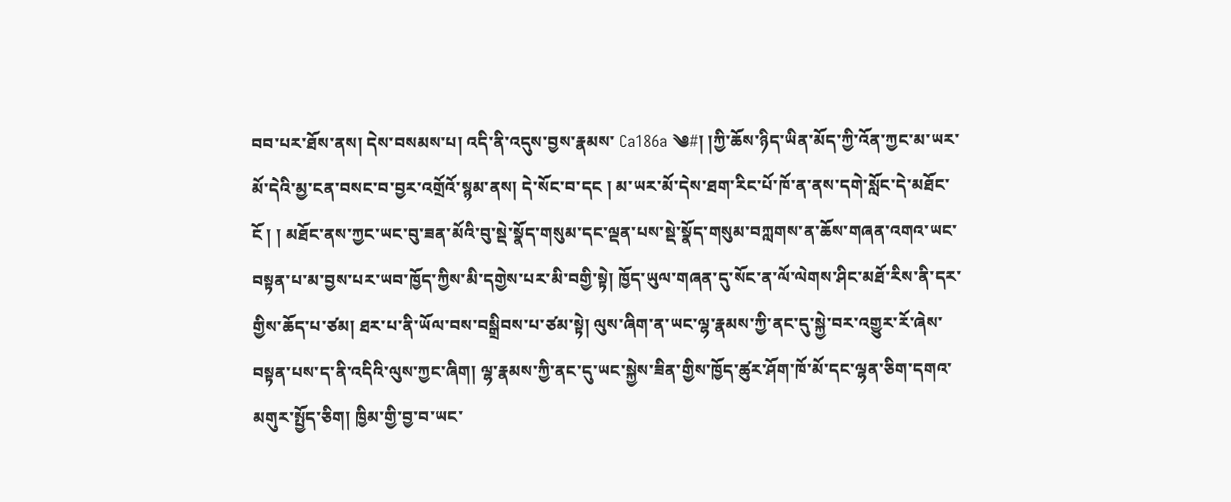བབ་པར་ཐོས་ནས། དེས་བསམས་པ། འདི་ནི་འདུས་བྱས་རྣམས་ Ca186a ༄#། །ཀྱི་ཆོས་ཉིད་ཡིན་མོད་ཀྱི་འོན་ཀྱང་མ་ཡར་མོ་དེའི་མྱ་ངན་བསང་བ་བྱར་འགྲོའོ་སྙམ་ནས། དེ་སོང་བ་དང ། མ་ཡར་མོ་དེས་ཐག་རིང་པོ་ཁོ་ན་ནས་དགེ་སློང་དེ་མཐོང་ངོ ། ། མཐོང་ནས་ཀྱང་ཡང་བུ་ཟན་མོའི་བུ་སྡེ་སྣོད་གསུམ་དང་ལྡན་པས་སྡེ་སྣོད་གསུམ་བཀླགས་ན་ཆོས་གཞན་འགའ་ཡང་བསྟན་པ་མ་བྱས་པར་ཡབ་ཁྱོད་ཀྱིས་མི་དགྱེས་པར་མི་བགྱི་སྟེ། ཁྱོད་ཡུལ་གཞན་དུ་སོང་ན་ལོ་ལེགས་ཤིང་མཐོ་རིས་ནི་དར་གྱིས་ཆོད་པ་ཙམ། ཐར་པ་ནི་ཡོལ་བས་བསྒྲིབས་པ་ཙམ་སྟེ། ལུས་ཞིག་ན་ཡང་ལྷ་རྣམས་ཀྱི་ནང་དུ་སྐྱེ་བར་འགྱུར་རོ་ཞེས་བསྟན་པས་ད་ནི་འདིའི་ལུས་ཀྱང་ཞིག། ལྷ་རྣམས་ཀྱི་ནང་དུ་ཡང་སྐྱེས་ཟིན་གྱིས་ཁྱོད་ཚུར་ཤོག་ཁོ་མོ་དང་ལྷན་ཅིག་དགའ་མགུར་སྤྱོད་ཅིག། ཁྱིམ་གྱི་བྱ་བ་ཡང་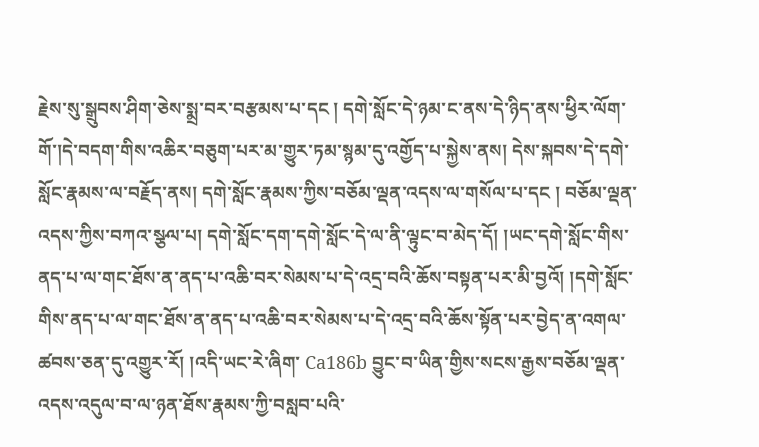རྗེས་སུ་སྒྲུབས་ཤིག་ཅེས་སྨྲ་བར་བརྩམས་པ་དང ། དགེ་སློང་དེ་ཉམ་ང་ནས་དེ་ཉིད་ནས་ཕྱིར་ལོག་གོ་།དེ་བདག་གིས་འཆིར་བཅུག་པར་མ་གྱུར་ཏམ་སྙམ་དུ་འགྱོད་པ་སྐྱེས་ནས། དེས་སྐབས་དེ་དགེ་སློང་རྣམས་ལ་བརྗོད་ནས། དགེ་སློང་རྣམས་ཀྱིས་བཅོམ་ལྡན་འདས་ལ་གསོལ་པ་དང ། བཅོམ་ལྡན་འདས་ཀྱིས་བཀའ་སྩལ་པ། དགེ་སློང་དག་དགེ་སློང་དེ་ལ་ནི་ལྟུང་བ་མེད་དོ། །ཡང་དགེ་སློང་གིས་ནད་པ་ལ་གང་ཐོས་ན་ནད་པ་འཆི་བར་སེམས་པ་དེ་འདྲ་བའི་ཆོས་བསྟན་པར་མི་བྱའོ། །དགེ་སློང་གིས་ནད་པ་ལ་གང་ཐོས་ན་ནད་པ་འཆི་བར་སེམས་པ་དེ་འདྲ་བའི་ཆོས་སྟོན་པར་བྱེད་ན་འགལ་ཚབས་ཅན་དུ་འགྱུར་རོ། །འདི་ཡང་རེ་ཞིག་ Ca186b བྱུང་བ་ཡིན་གྱིས་སངས་རྒྱས་བཅོམ་ལྡན་འདས་འདུལ་བ་ལ་ཉན་ཐོས་རྣམས་ཀྱི་བསླབ་པའི་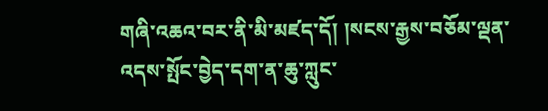གཞི་འཆའ་བར་ནི་མི་མཛད་དོ། །སངས་རྒྱས་བཅོམ་ལྡན་འདས་སྤོང་བྱེད་དག་ན་ཆུ་ཀླུང་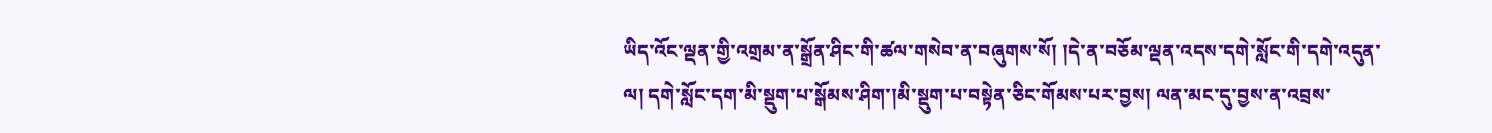ཡིད་འོང་ལྡན་གྱི་འགྲམ་ན་སྒྲོན་ཤིང་གི་ཚལ་གསེབ་ན་བཞུགས་སོ། །དེ་ན་བཅོམ་ལྡན་འདས་དགེ་སློང་གི་དགེ་འདུན་ལ། དགེ་སློང་དག་མི་སྡུག་པ་སྒོམས་ཤིག་།མི་སྡུག་པ་བསྟེན་ཅིང་གོམས་པར་བྱས། ལན་མང་དུ་བྱས་ན་འབྲས་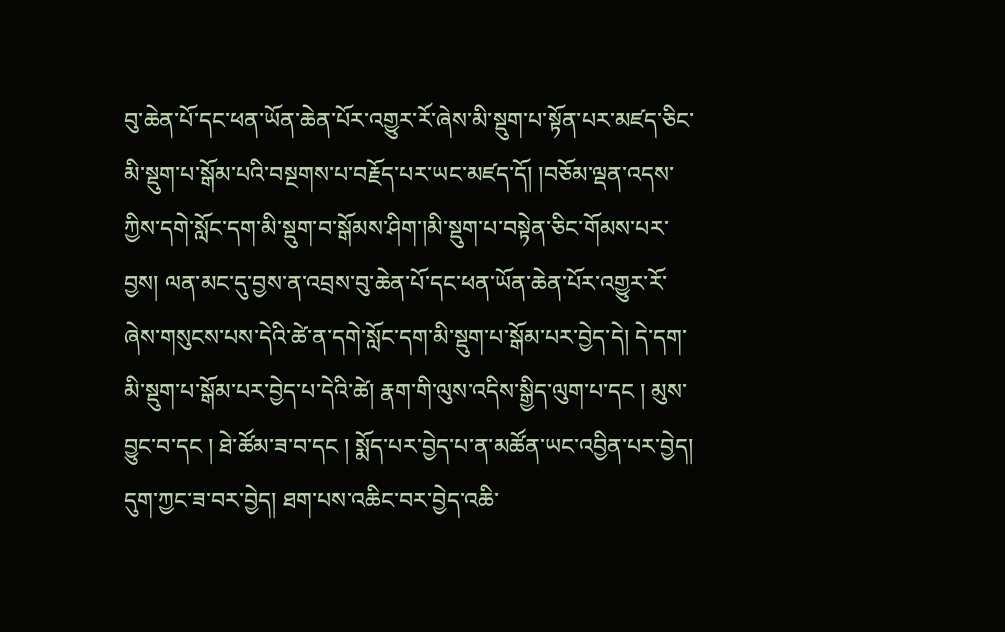བུ་ཆེན་པོ་དང་ཕན་ཡོན་ཆེན་པོར་འགྱུར་རོ་ཞེས་མི་སྡུག་པ་སྟོན་པར་མཛད་ཅིང་མི་སྡུག་པ་སྒོམ་པའི་བསྔགས་པ་བརྗོད་པར་ཡང་མཛད་དོ། །བཅོམ་ལྡན་འདས་ཀྱིས་དགེ་སློང་དག་མི་སྡུག་བ་སྒོམས་ཤིག་།མི་སྡུག་པ་བསྟེན་ཅིང་གོམས་པར་བྱས། ལན་མང་དུ་བྱས་ན་འབྲས་བུ་ཆེན་པོ་དང་ཕན་ཡོན་ཆེན་པོར་འགྱུར་རོ་ཞེས་གསུངས་པས་དེའི་ཚེ་ན་དགེ་སློང་དག་མི་སྡུག་པ་སྒོམ་པར་བྱེད་དེ། དེ་དག་མི་སྡུག་པ་སྒོམ་པར་བྱེད་པ་དེའི་ཚེ། རྣག་གི་ལུས་འདིས་སྒྱིད་ལུག་པ་དང ། མུས་བྱུང་བ་དང ། ཐེ་ཚོམ་ཟ་བ་དང ། སྨོད་པར་བྱེད་པ་ན་མཚོན་ཡང་འབྱིན་པར་བྱེད། དུག་ཀྱང་ཟ་བར་བྱེད། ཐག་པས་འཆིང་བར་བྱེད་འཆི་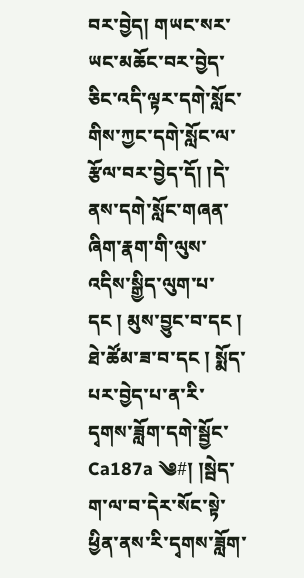བར་བྱེད། གཡང་སར་ཡང་མཆོང་བར་བྱེད་ཅིང་འདི་ལྟར་དགེ་སློང་གིས་ཀྱང་དགེ་སློང་ལ་རྩོལ་བར་བྱེད་དོ། །དེ་ནས་དགེ་སློང་གཞན་ཞིག་རྣག་གི་ལུས་འདིས་སྒྱིད་ལུག་པ་དང ། མུས་བྱུང་བ་དང ། ཐེ་ཚོམ་ཟ་བ་དང ། སྨོད་པར་བྱེད་པ་ན་རི་དྭགས་ཟློག་དགེ་སྦྱོང་ Ca187a ༄#། །སྦེད་ག་ལ་བ་དེར་སོང་སྟེ་ཕྱིན་ནས་རི་དྭགས་ཟློག་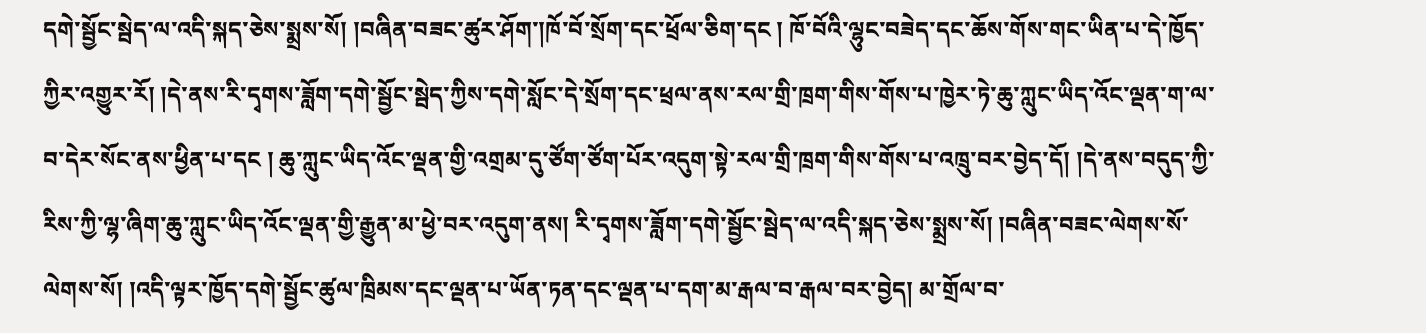དགེ་སྦྱོང་སྦེད་ལ་འདི་སྐད་ཅེས་སྨྲས་སོ། །བཞིན་བཟང་ཚུར་ཤོག་།ཁོ་བོ་སྲོག་དང་ཕྲོལ་ཅིག་དང ། ཁོ་བོའི་ལྷུང་བཟེད་དང་ཆོས་གོས་གང་ཡིན་པ་དེ་ཁྱོད་ཀྱིར་འགྱུར་རོ། །དེ་ནས་རི་དྭགས་ཟློག་དགེ་སྦྱོང་སྦེད་ཀྱིས་དགེ་སློང་དེ་སྲོག་དང་ཕྲལ་ནས་རལ་གྲི་ཁྲག་གིས་གོས་པ་ཁྱེར་ཏེ་ཆུ་ཀླུང་ཡིད་འོང་ལྡན་ག་ལ་བ་དེར་སོང་ནས་ཕྱིན་པ་དང ། ཆུ་ཀླུང་ཡིད་འོང་ལྡན་གྱི་འགྲམ་དུ་ཙོག་ཙོག་པོར་འདུག་སྟེ་རལ་གྲི་ཁྲག་གིས་གོས་པ་འཁྲུ་བར་བྱེད་དོ། །དེ་ནས་བདུད་ཀྱི་རིས་ཀྱི་ལྷ་ཞིག་ཆུ་ཀླུང་ཡིད་འོང་ལྡན་གྱི་རྒྱུན་མ་ཕྱེ་བར་འདུག་ནས། རི་དྭགས་ཟློག་དགེ་སྦྱོང་སྦེད་ལ་འདི་སྐད་ཅེས་སྨྲས་སོ། །བཞིན་བཟང་ལེགས་སོ་ལེགས་སོ། །འདི་ལྟར་ཁྱོད་དགེ་སྦྱོང་ཚུལ་ཁྲིམས་དང་ལྡན་པ་ཡོན་ཏན་དང་ལྡན་པ་དག་མ་རྒལ་བ་རྒལ་བར་བྱེད། མ་གྲོལ་བ་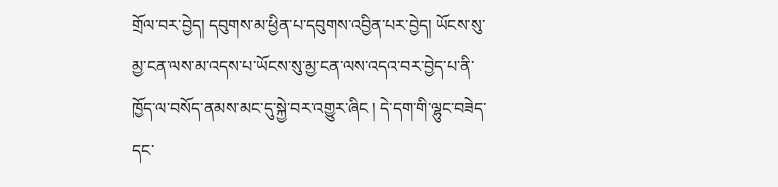གྲོལ་བར་བྱེད། དབུགས་མ་ཕྱིན་པ་དབུགས་འབྱིན་པར་བྱེད། ཡོངས་སུ་མྱ་ངན་ལས་མ་འདས་པ་ཡོངས་སུ་མྱ་ངན་ལས་འདའ་བར་བྱེད་པ་ནི་ཁྱོད་ལ་བསོད་ནམས་མང་དུ་སྐྱེ་བར་འགྱུར་ཞིང ། དེ་དག་གི་ལྷུང་བཟེད་དང་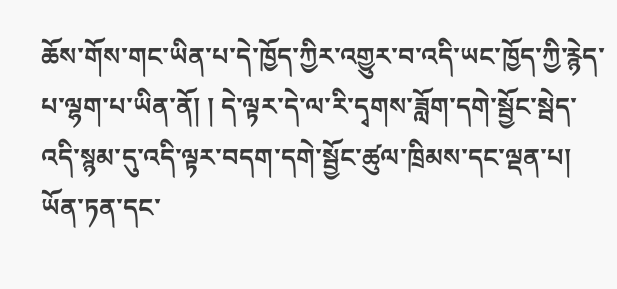ཆོས་གོས་གང་ཡིན་པ་དེ་ཁྱོད་ཀྱིར་འགྱུར་བ་འདི་ཡང་ཁྱོད་ཀྱི་རྙེད་པ་ལྷག་པ་ཡིན་ནོ། ། དེ་ལྟར་དེ་ལ་རི་དྭགས་ཟློག་དགེ་སྦྱོང་སྦེད་འདི་སྙམ་དུ་འདི་ལྟར་བདག་དགེ་སྦྱོང་ཚུལ་ཁྲིམས་དང་ལྡན་པ། ཡོན་ཏན་དང་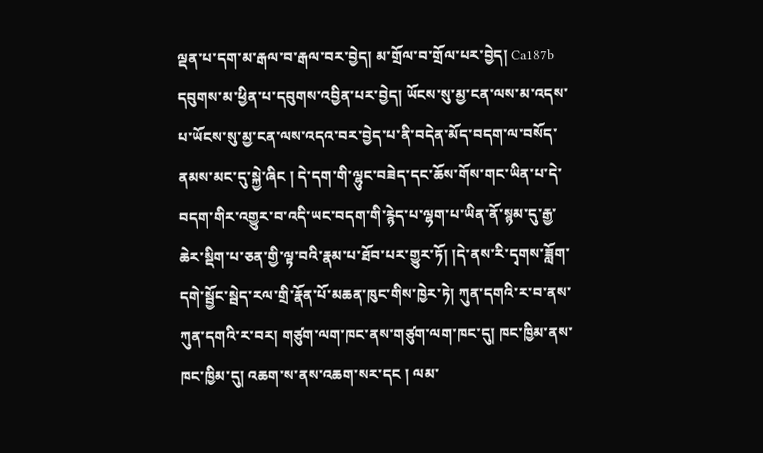ལྡན་པ་དག་མ་རྒལ་བ་རྒལ་བར་བྱེད། མ་གྲོལ་བ་གྲོལ་པར་བྱེད། Ca187b དབུགས་མ་ཕྱིན་པ་དབུགས་འབྱིན་པར་བྱེད། ཡོངས་སུ་མྱ་ངན་ལས་མ་འདས་པ་ཡོངས་སུ་མྱ་ངན་ལས་འདའ་བར་བྱེད་པ་ནི་བདེན་མོད་བདག་ལ་བསོད་ནམས་མང་དུ་སྐྱེ་ཞིང ། དེ་དག་གི་ལྷུང་བཟེད་དང་ཆོས་གོས་གང་ཡིན་པ་དེ་བདག་གིར་འགྱུར་བ་འདི་ཡང་བདག་གི་རྙེད་པ་ལྷག་པ་ཡིན་ནོ་སྙམ་དུ་རྒྱ་ཆེར་སྡིག་པ་ཅན་གྱི་ལྟ་བའི་རྣམ་པ་ཐོབ་པར་གྱུར་ཏོ། །དེ་ནས་རི་དྭགས་ཟློག་དགེ་སྦྱོང་སྦེད་རལ་གྲི་རྣོན་པོ་མཆན་ཁུང་གིས་ཁྱེར་ཏེ། ཀུན་དགའི་ར་བ་ནས་ཀུན་དགའི་ར་བར། གཙུག་ལག་ཁང་ནས་གཙུག་ལག་ཁང་དུ། ཁང་ཁྱིམ་ནས་ཁང་ཁྱིམ་དུ། འཆག་ས་ནས་འཆག་སར་དང ། ལམ་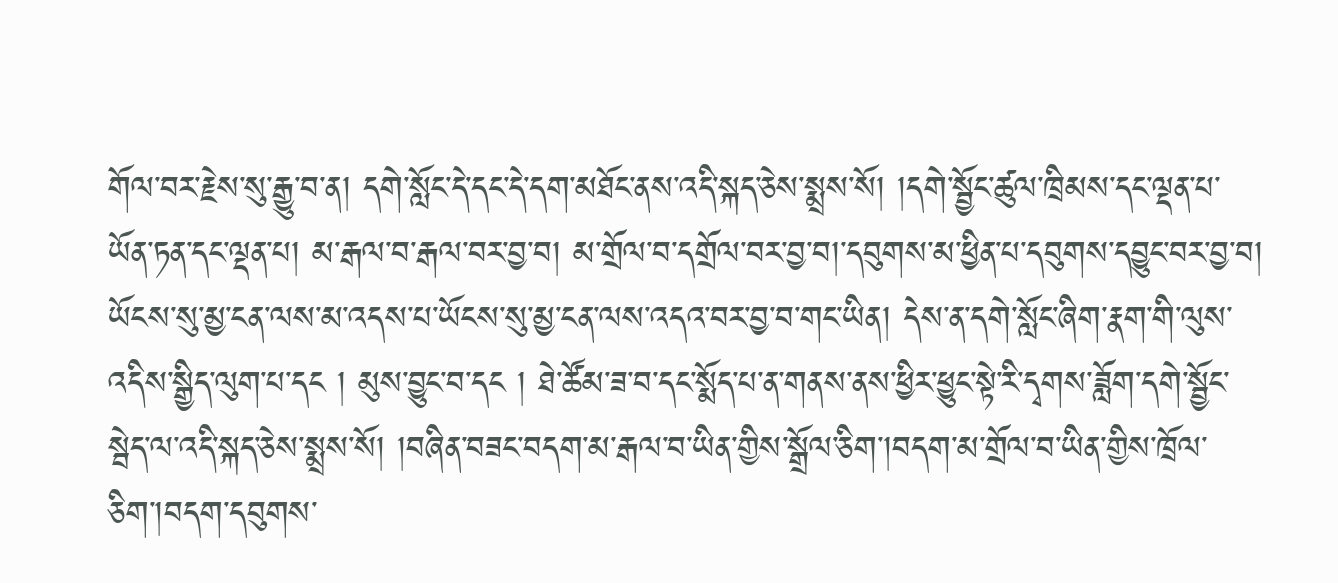གོལ་བར་རྗེས་སུ་རྒྱུ་བ་ན། དགེ་སློང་དེ་དང་དེ་དག་མཐོང་ནས་འདི་སྐད་ཅེས་སྨྲས་སོ། །དགེ་སྦྱོང་ཚུལ་ཁྲིམས་དང་ལྡན་པ་ཡོན་ཏན་དང་ལྡན་པ། མ་རྒལ་བ་རྒལ་བར་བྱ་བ། མ་གྲོལ་བ་དགྲོལ་བར་བྱ་བ།་དབུགས་མ་ཕྱིན་པ་དབུགས་དབྱུང་བར་བྱ་བ། ཡོངས་སུ་མྱ་ངན་ལས་མ་འདས་པ་ཡོངས་སུ་མྱ་ངན་ལས་འདའ་བར་བྱ་བ་གང་ཡིན། དེས་ན་དགེ་སློང་ཞིག་རྣག་གི་ལུས་འདིས་སྒྱིད་ལུག་པ་དང ། མུས་བྱུང་བ་དང ། ཐེ་ཚོམ་ཟ་བ་དང་སྨོད་པ་ན་གནས་ནས་ཕྱིར་ཕྱུང་སྟེ་རི་དྭགས་ཟློག་དགེ་སྦྱོང་སྦེད་ལ་འདི་སྐད་ཅེས་སྨྲས་སོ། །བཞིན་བཟང་བདག་མ་རྒལ་བ་ཡིན་གྱིས་སྒྲོལ་ཅིག་།བདག་མ་གྲོལ་བ་ཡིན་གྱིས་ཁྲོལ་ཅིག་།བདག་དབུགས་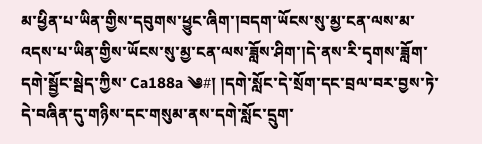མ་ཕྱིན་པ་ཡིན་གྱིས་དབུགས་ཕྱུང་ཞིག་།བདག་ཡོངས་སུ་མྱ་ངན་ལས་མ་འདས་པ་ཡིན་གྱིས་ཡོངས་སུ་མྱ་ངན་ལས་ཟློས་ཤིག་།དེ་ནས་རི་དྭགས་ཟློག་དགེ་སྦྱོང་སྦེད་ཀྱིས་ Ca188a ༄#། །དགེ་སློང་དེ་སྲོག་དང་བྲལ་བར་བྱས་ཏེ་དེ་བཞིན་དུ་གཉིས་དང་གསུམ་ནས་དགེ་སློང་དྲུག་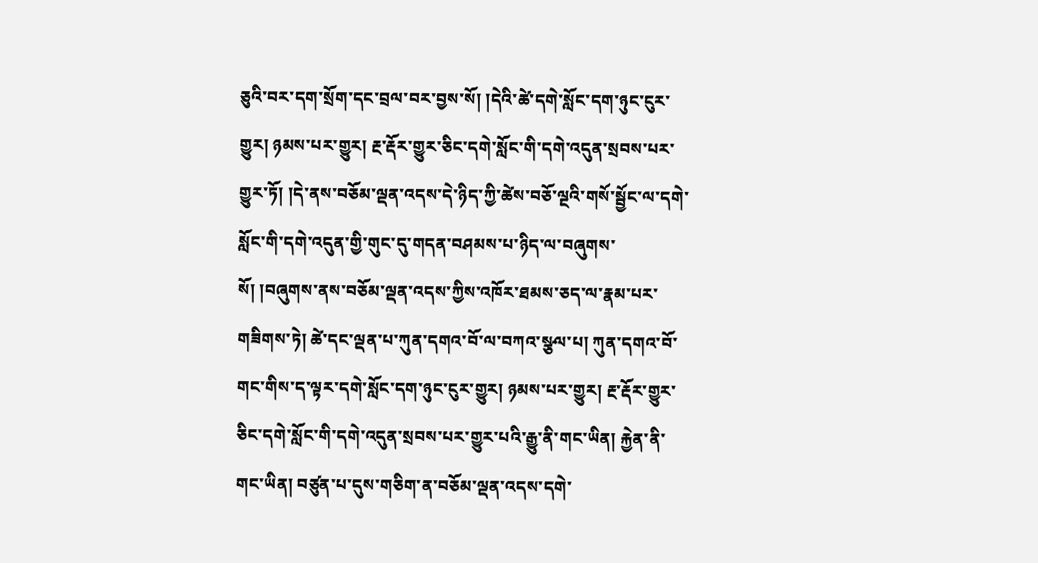ཅུའི་བར་དག་སྲོག་དང་བྲལ་བར་བྱས་སོ། །དེའི་ཚེ་དགེ་སློང་དག་ཉུང་ངུར་གྱུར། ཉམས་པར་གྱུར། རྔ་རྡོར་གྱུར་ཅིང་དགེ་སློང་གི་དགེ་འདུན་སྲབས་པར་གྱུར་ཏོ། །དེ་ནས་བཅོམ་ལྡན་འདས་དེ་ཉིད་ཀྱི་ཚེས་བཅོ་ལྔའི་གསོ་སྦྱོང་ལ་དགེ་སློང་གི་དགེ་འདུན་གྱི་གུང་དུ་གདན་བཤམས་པ་ཉིད་ལ་བཞུགས་སོ། །བཞུགས་ནས་བཅོམ་ལྡན་འདས་ཀྱིས་འཁོར་ཐམས་ཅད་ལ་རྣམ་པར་གཟིགས་ཏེ། ཚེ་དང་ལྡན་པ་ཀུན་དགའ་བོ་ལ་བཀའ་སྩལ་པ། ཀུན་དགའ་བོ་གང་གིས་ད་ལྟར་དགེ་སློང་དག་ཉུང་ངུར་གྱུར། ཉམས་པར་གྱུར། རྔ་རྡོར་གྱུར་ཅིང་དགེ་སློང་གི་དགེ་འདུན་སྲབས་པར་གྱུར་པའི་རྒྱུ་ནི་གང་ཡིན། རྐྱེན་ནི་གང་ཡིན། བཙུན་པ་དུས་གཅིག་ན་བཅོམ་ལྡན་འདས་དགེ་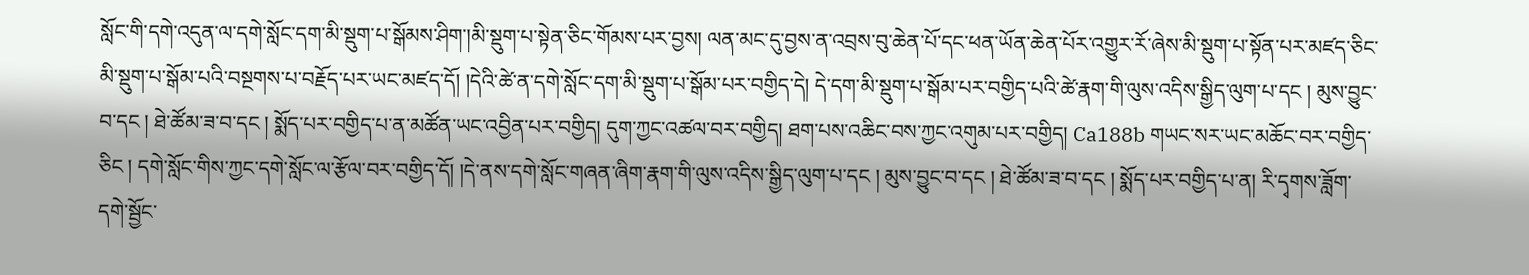སློང་གི་དགེ་འདུན་ལ་དགེ་སློང་དག་མི་སྡུག་པ་སྒོམས་ཤིག་།མི་སྡུག་པ་སྟེན་ཅིང་གོམས་པར་བྱས། ལན་མང་དུ་བྱས་ན་འབྲས་བུ་ཆེན་པོ་དང་ཕན་ཡོན་ཆེན་པོར་འགྱུར་རོ་ཞེས་མི་སྡུག་པ་སྟོན་པར་མཛད་ཅིང་མི་སྡུག་པ་སྒོམ་པའི་བསྔགས་པ་བརྗོད་པར་ཡང་མཛད་དོ། །དེའི་ཚེ་ན་དགེ་སློང་དག་མི་སྡུག་པ་སྒོམ་པར་བགྱིད་དེ། དེ་དག་མི་སྡུག་པ་སྒོམ་པར་བགྱིད་པའི་ཚེ་རྣག་གི་ལུས་འདིས་སྒྱིད་ལུག་པ་དང ། མུས་བྱུང་བ་དང ། ཐེ་ཚོམ་ཟ་བ་དང ། སྨོད་པར་བགྱིད་པ་ན་མཚོན་ཡང་འབྱིན་པར་བགྱིད། དུག་ཀྱང་འཚལ་བར་བགྱིད། ཐག་པས་འཆིང་བས་ཀྱང་འགུམ་པར་བགྱིད། Ca188b གཡང་སར་ཡང་མཆོང་བར་བགྱིད་ཅིང ། དགེ་སློང་གིས་ཀྱང་དགེ་སློང་ལ་རྩོལ་བར་བགྱིད་དོ། །དེ་ནས་དགེ་སློང་གཞན་ཞིག་རྣག་གི་ལུས་འདིས་སྒྱིད་ལུག་པ་དང ། མུས་བྱུང་བ་དང ། ཐེ་ཚོམ་ཟ་བ་དང ། སྨོད་པར་བགྱིད་པ་ན། རི་དྭགས་ཟློག་དགེ་སྦྱོང་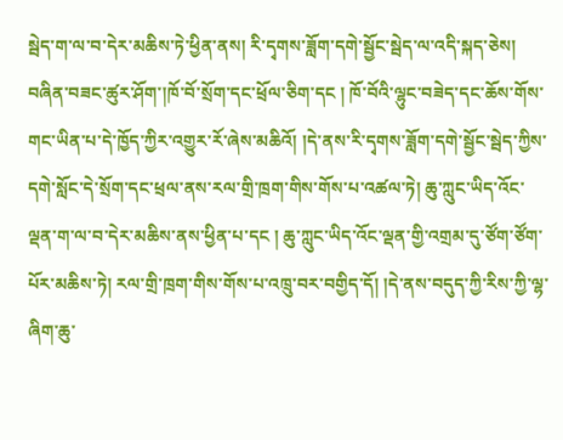སྦེད་ག་ལ་བ་དེར་མཆིས་ཏེ་ཕྱིན་ནས། རི་དྭགས་ཟློག་དགེ་སྦྱོང་སྦེད་ལ་འདི་སྐད་ཅེས། བཞིན་བཟང་ཚུར་ཤོག་།ཁོ་བོ་སྲོག་དང་ཕྲོལ་ཅིག་དང ། ཁོ་བོའི་ལྷུང་བཟེད་དང་ཆོས་གོས་གང་ཡིན་པ་དེ་ཁྱོད་ཀྱིར་འགྱུར་རོ་ཞེས་མཆིའོ། །དེ་ནས་རི་དྭགས་ཟློག་དགེ་སྦྱོང་སྦེད་ཀྱིས་དགེ་སློང་དེ་སྲོག་དང་ཕྲལ་ནས་རལ་གྲི་ཁྲག་གིས་གོས་པ་འཚལ་ཏེ། ཆུ་ཀླུང་ཡིད་འོང་ལྡན་ག་ལ་བ་དེར་མཆིས་ནས་ཕྱིན་པ་དང ། ཆུ་ཀླུང་ཡིད་འོང་ལྡན་གྱི་འགྲམ་དུ་ཙོག་ཙོག་པོར་མཆིས་ཏེ། རལ་གྲི་ཁྲག་གིས་གོས་པ་འཁྲུ་བར་བགྱིད་དོ། །དེ་ནས་བདུད་ཀྱི་རིས་ཀྱི་ལྷ་ཞིག་ཆུ་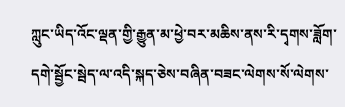ཀླུང་ཡིད་འོང་ལྡན་གྱི་རྒྱུན་མ་ཕྱེ་བར་མཆིས་ནས་རི་དྭགས་ཟློག་དགེ་སྦྱོང་སྦེད་ལ་འདི་སྐད་ཅེས་བཞིན་བཟང་ལེགས་སོ་ལེགས་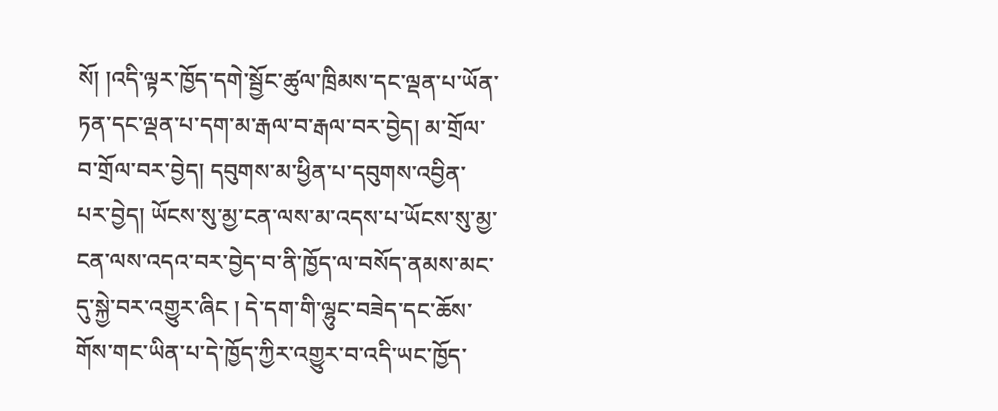སོ། །འདི་ལྟར་ཁྱོད་དགེ་སྦྱོང་ཚུལ་ཁྲིམས་དང་ལྡན་པ་ཡོན་ཏན་དང་ལྡན་པ་དག་མ་རྒལ་བ་རྒལ་བར་བྱེད། མ་གྲོལ་བ་གྲོལ་བར་བྱེད། དབུགས་མ་ཕྱིན་པ་དབུགས་འབྱིན་པར་བྱེད། ཡོངས་སུ་མྱ་ངན་ལས་མ་འདས་པ་ཡོངས་སུ་མྱ་ངན་ལས་འདའ་བར་བྱེད་བ་ནི་ཁྱོད་ལ་བསོད་ནམས་མང་དུ་སྐྱེ་བར་འགྱུར་ཞིང ། དེ་དག་གི་ལྷུང་བཟེད་དང་ཆོས་གོས་གང་ཡིན་པ་དེ་ཁྱོད་ཀྱིར་འགྱུར་བ་འདི་ཡང་ཁྱོད་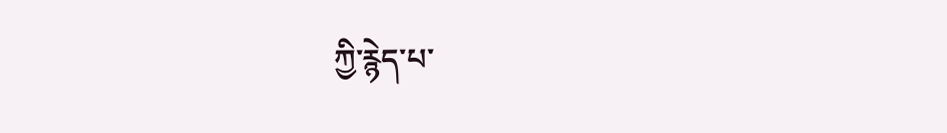ཀྱི་རྙེད་པ་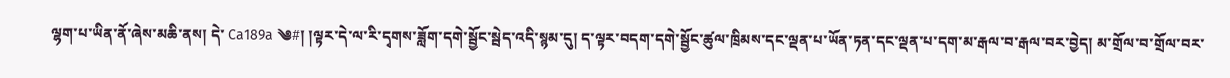ལྷག་པ་ཡིན་ནོ་ཞེས་མཆི་ནས། དེ་ Ca189a ༄#། །ལྟར་དེ་ལ་རི་དྭགས་ཟློག་དགེ་སྦྱོང་སྦེད་འདི་སྙམ་དུ། ད་ལྟར་བདག་དགེ་སྦྱོང་ཚུལ་ཁྲིམས་དང་ལྡན་པ་ཡོན་ཏན་དང་ལྡན་པ་དག་མ་རྒལ་བ་རྒལ་བར་བྱེད། མ་གྲོལ་བ་གྲོལ་བར་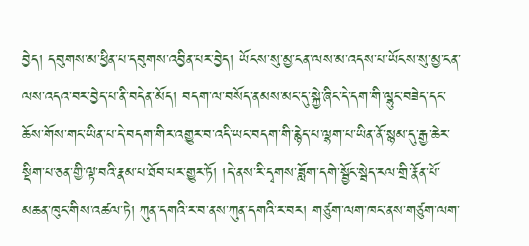བྱེད། དབུགས་མ་ཕྱིན་པ་དབུགས་འབྱིན་པར་བྱེད། ཡོངས་སུ་མྱ་ངན་ལས་མ་འདས་པ་ཡོངས་སུ་མྱ་ངན་ལས་འདའ་བར་བྱེད་པ་ནི་བདེན་མོད། བདག་ལ་བསོད་ནམས་མང་དུ་སྐྱེ་ཞིང་དེ་དག་གི་ལྷུང་བཟེད་དང་ཆོས་གོས་གང་ཡིན་པ་དེ་བདག་གིར་འགྱུར་བ་འདི་ཡང་བདག་གི་རྙེད་པ་ལྷག་པ་ཡིན་ནོ་སྙམ་དུ་རྒྱ་ཆེར་སྡིག་པ་ཅན་གྱི་ལྟ་བའི་རྣམ་པ་ཐོབ་པར་གྱུར་ཏོ། །དེ་ནས་རི་དྭགས་ཟློག་དགེ་སྦྱོང་སྦེད་རལ་གྲི་རྣོན་པོ་མཆན་ཁུང་གིས་འཚལ་ཏེ། ཀུན་དགའི་ར་བ་ནས་ཀུན་དགའི་ར་བར། གཙུག་ལག་ཁང་ནས་གཙུག་ལག་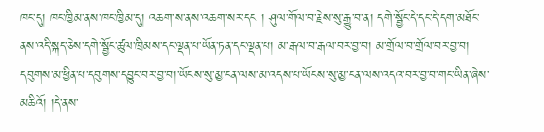ཁང་དུ། ཁང་ཁྱིམ་ནས་ཁང་ཁྱིམ་དུ། འཆག་ས་ནས་འཆག་སར་དང ། ཤུལ་གོལ་བ་རྗེས་སུ་རྒྱུ་བ་ན། དགེ་སྦྱོང་དེ་དང་དེ་དག་མཐོང་ནས་འདི་སྐད་ཅེས་དགེ་སྦྱོང་ཚུལ་ཁྲིམས་དང་ལྡན་པ་ཡོན་ཏན་དང་ལྡན་པ། མ་རྒལ་བ་རྒལ་བར་བྱ་བ། མ་གྲོལ་བ་གྲོལ་བར་བྱ་བ། དབུགས་མ་ཕྱིན་པ་དབུགས་དབྱུང་བར་བྱ་བ།་ཡོངས་སུ་མྱ་ངན་ལས་མ་འདས་པ་ཡོངས་སུ་མྱ་ངན་ལས་འདའ་བར་བྱ་བ་གང་ཡིན་ཞེས་མཆིའོ། །དེ་ནས་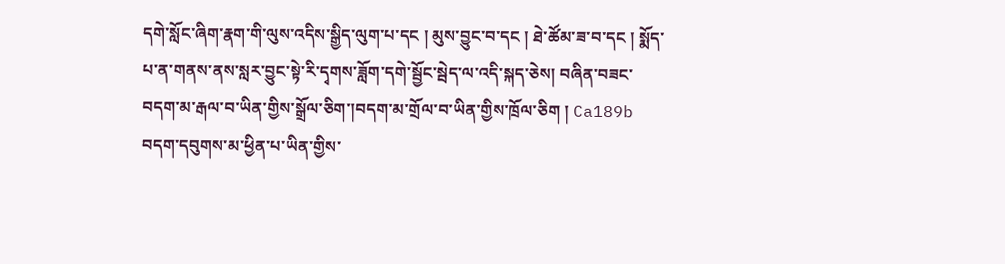དགེ་སློང་ཞིག་རྣག་གི་ལུས་འདིས་སྒྱིད་ལུག་པ་དང ། མུས་བྱུང་བ་དང ། ཐེ་ཚོམ་ཟ་བ་དང ། སྨོད་པ་ན་གནས་ནས་སླར་བྱུང་སྟེ་རི་དྭགས་ཟློག་དགེ་སྦྱོང་སྦེད་ལ་འདི་སྐད་ཅེས། བཞིན་བཟང་བདག་མ་རྒལ་བ་ཡིན་གྱིས་སྒྲོལ་ཅིག་།བདག་མ་གྲོལ་བ་ཡིན་གྱིས་ཁྲོལ་ཅིག ། Ca189b བདག་དབུགས་མ་ཕྱིན་པ་ཡིན་གྱིས་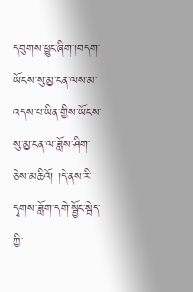དབུགས་ཕྱུང་ཞིག་།བདག་ཡོངས་སུ་མྱ་ངན་ལས་མ་འདས་པ་ཡིན་གྱིས་ཡོངས་སུ་མྱ་ངན་ལ་ཟློས་ཤིག་ཅེས་མཆིའོ། །དེ་ནས་རི་དྭགས་ཟློག་དགེ་སྦྱོང་སྦེད་ཀྱི་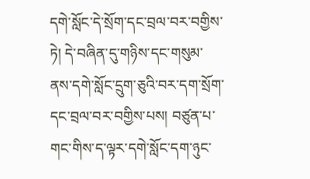དགེ་སློང་དེ་སྲོག་དང་བྲལ་བར་བགྱིས་ཏེ། དེ་བཞིན་དུ་གཉིས་དང་གསུམ་ནས་དགེ་སློང་དྲུག་ཅུའི་བར་དག་སྲོག་དང་བྲལ་བར་བགྱིས་པས། བཙུན་པ་གང་གིས་ད་ལྟར་དགེ་སློང་དག་ཉུང་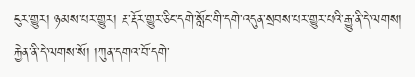ངུར་གྱུར། ཉམས་པར་གྱུར། རྔ་རྡོར་གྱུར་ཅིང་དགེ་སློང་གི་དགེ་འདུན་སྲབས་པར་གྱུར་པའི་རྒྱུ་ནི་དེ་ལགས། རྐྱེན་ནི་དེ་ལགས་སོ། །ཀུན་དགའ་བོ་དགེ་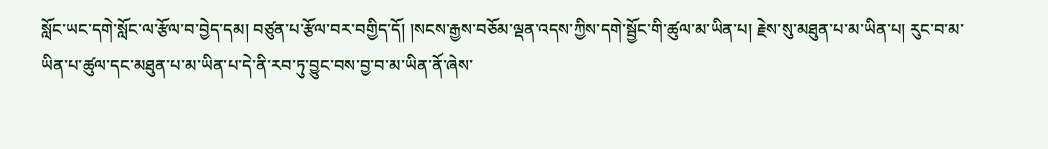སློང་ཡང་དགེ་སློང་ལ་རྩོལ་བ་བྱེད་དམ། བཙུན་པ་རྩོལ་བར་བགྱིད་དོ། །སངས་རྒྱས་བཅོམ་ལྡན་འདས་ཀྱིས་དགེ་སྦྱོང་གི་ཚུལ་མ་ཡིན་པ། རྗེས་སུ་མཐུན་པ་མ་ཡིན་པ། རུང་བ་མ་ཡིན་པ་ཚུལ་དང་མཐུན་པ་མ་ཡིན་པ་དེ་ནི་རབ་ཏུ་བྱུང་བས་བྱ་བ་མ་ཡིན་ནོ་ཞེས་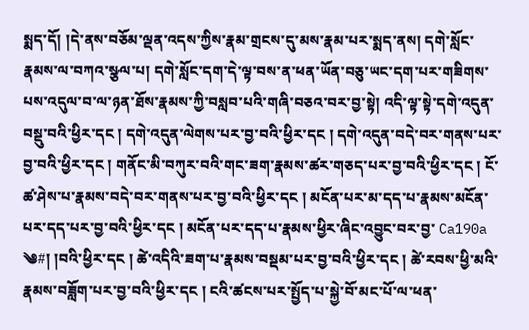སྨད་དོ། །དེ་ནས་བཅོམ་ལྡན་འདས་ཀྱིས་རྣམ་གྲངས་དུ་མས་རྣམ་པར་སྨད་ནས། དགེ་སློང་རྣམས་ལ་བཀའ་སྩལ་པ། དགེ་སློང་དག་དེ་ལྟ་བས་ན་ཕན་ཡོན་བཅུ་ཡང་དག་པར་གཟིགས་པས་འདུལ་བ་ལ་ཉན་ཐོས་རྣམས་ཀྱི་བསླབ་པའི་གཞི་བཅའ་བར་བྱ་སྟེ། འདི་ལྟ་སྟེ་དགེ་འདུན་བསྡུ་བའི་ཕྱིར་དང ། དགེ་འདུན་ལེགས་པར་བྱ་བའི་ཕྱིར་དང ། དགེ་འདུན་བདེ་བར་གནས་པར་བྱ་བའི་ཕྱིར་དང ། གནོང་མི་བཀུར་བའི་གང་ཟག་རྣམས་ཚར་གཅད་པར་བྱ་བའི་ཕྱིར་དང ། ངོ་ཚ་ཤེས་པ་རྣམས་བདེ་བར་གནས་པར་བྱ་བའི་ཕྱིར་དང ། མངོན་པར་མ་དད་པ་རྣམས་མངོན་པར་དད་པར་བྱ་བའི་ཕྱིར་དང ། མངོན་པར་དད་པ་རྣམས་ཕྱིར་ཞིང་འབྱུང་བར་བྱ་ Ca190a ༄#། །བའི་ཕྱིར་དང ། ཚེ་འདིའི་ཟག་པ་རྣམས་བསྡམ་པར་བྱ་བའི་ཕྱིར་དང ། ཚེ་རབས་ཕྱི་མའི་རྣམས་བཟློག་པར་བྱ་བའི་ཕྱིར་དང ། ངའི་ཚངས་པར་སྤྱོད་པ་སྐྱེ་བོ་མང་པོ་ལ་ཕན་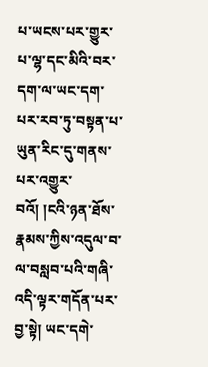པ་ཡངས་པར་གྱུར་པ་ལྷ་དང་མིའི་བར་དག་ལ་ཡང་དག་པར་རབ་ཏུ་བསྟན་པ་ཡུན་རིང་དུ་གནས་པར་འགྱུར་བའོ། །ངའི་ཉན་ཐོས་རྣམས་ཀྱིས་འདུལ་བ་ལ་བསླབ་པའི་གཞི་འདི་ལྟར་གདོན་པར་བྱ་སྟེ། ཡང་དགེ་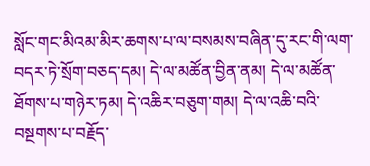སློང་གང་མིའམ་མིར་ཆགས་པ་ལ་བསམས་བཞིན་དུ་རང་གི་ལག་བདར་ཏེ་སྲོག་བཅད་དམ། དེ་ལ་མཚོན་བྱིན་ནམ། དེ་ལ་མཚོན་ཐོགས་པ་གཉེར་ཏམ། དེ་འཆིར་བཅུག་གམ། དེ་ལ་འཆི་བའི་བསྔགས་པ་བརྗོད་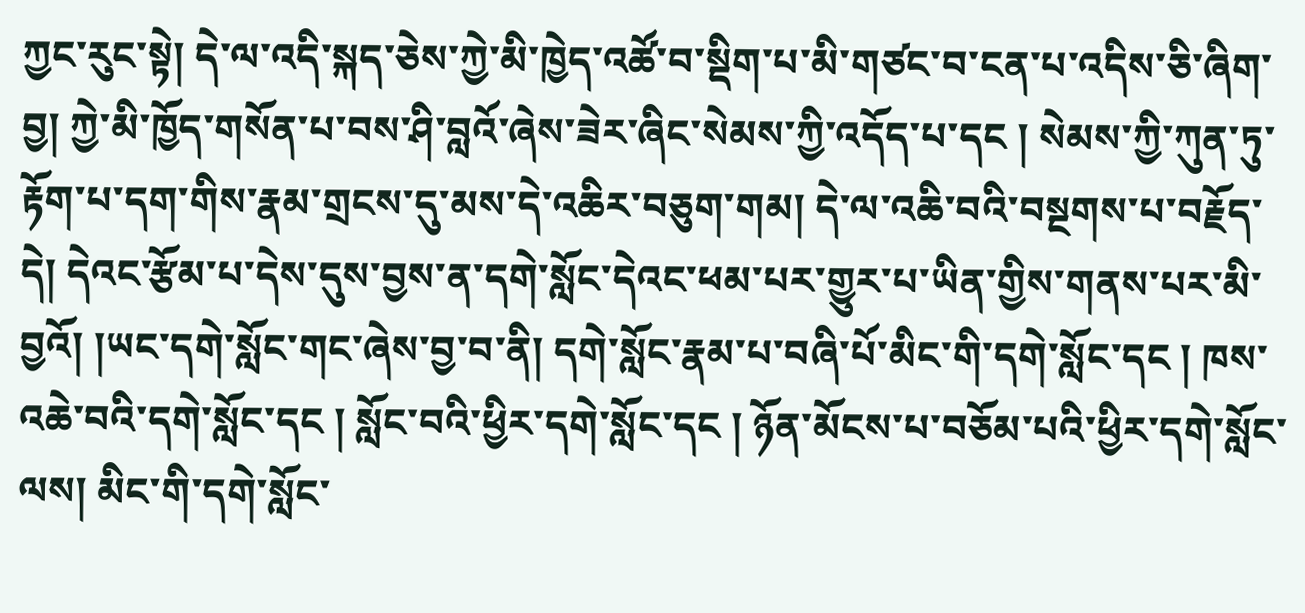ཀྱང་རུང་སྟེ། དེ་ལ་འདི་སྐད་ཅེས་ཀྱེ་མི་ཁྱེད་འཚོ་བ་སྡིག་པ་མི་གཙང་བ་ངན་པ་འདིས་ཅི་ཞིག་བྱ། ཀྱེ་མི་ཁྱོད་གསོན་པ་བས་ཤི་བླའོ་ཞེས་ཟེར་ཞིང་སེམས་ཀྱི་འདོད་པ་དང ། སེམས་ཀྱི་ཀུན་ཏུ་རྟོག་པ་དག་གིས་རྣམ་གྲངས་དུ་མས་དེ་འཆིར་བཅུག་གམ། དེ་ལ་འཆི་བའི་བསྔགས་པ་བརྗོད་དེ། དེའང་རྩོམ་པ་དེས་དུས་བྱས་ན་དགེ་སློང་དེའང་ཕམ་པར་གྱུར་པ་ཡིན་གྱིས་གནས་པར་མི་བྱའོ། །ཡང་དགེ་སློང་གང་ཞེས་བྱ་བ་ནི། དགེ་སློང་རྣམ་པ་བཞི་པོ་མིང་གི་དགེ་སློང་དང ། ཁས་འཆེ་བའི་དགེ་སློང་དང ། སློང་བའི་ཕྱིར་དགེ་སློང་དང ། ཉོན་མོངས་པ་བཅོམ་པའི་ཕྱིར་དགེ་སློང་ལས། མིང་གི་དགེ་སློང་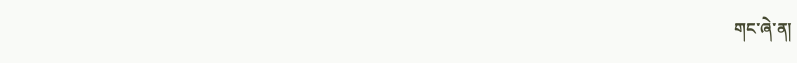གང་ཞེ་ན།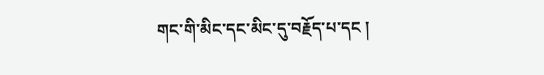གང་གི་མིང་དང་མིང་དུ་བརྗོད་པ་དང །